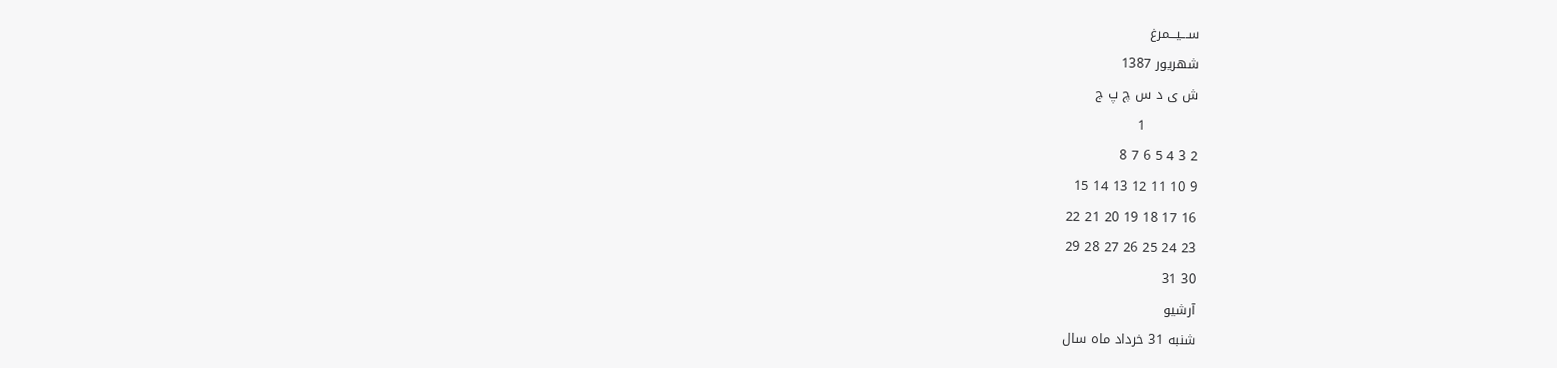ســـیـــمرغ
شهریور 1387
ش ی د س چ پ ج
            1
2 3 4 5 6 7 8
9 10 11 12 13 14 15
16 17 18 19 20 21 22
23 24 25 26 27 28 29
30 31
آرشیو
شنبه 31 خرداد ماه سال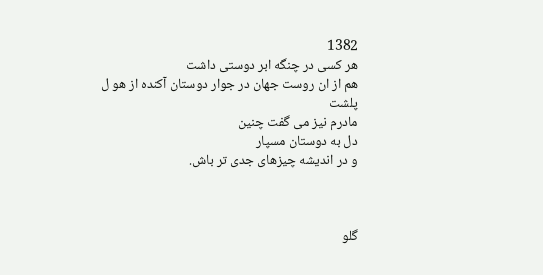1382
هر کسی در چنگه ابر دوستی داشت
هم از ان روست جهان در جوار دوستان آکنده از هو ل پلشت
مادرم نیز می گفت چنین
دل به دوستان مسپار
و در اندیشه چیزهای جدی تر باش.



گلو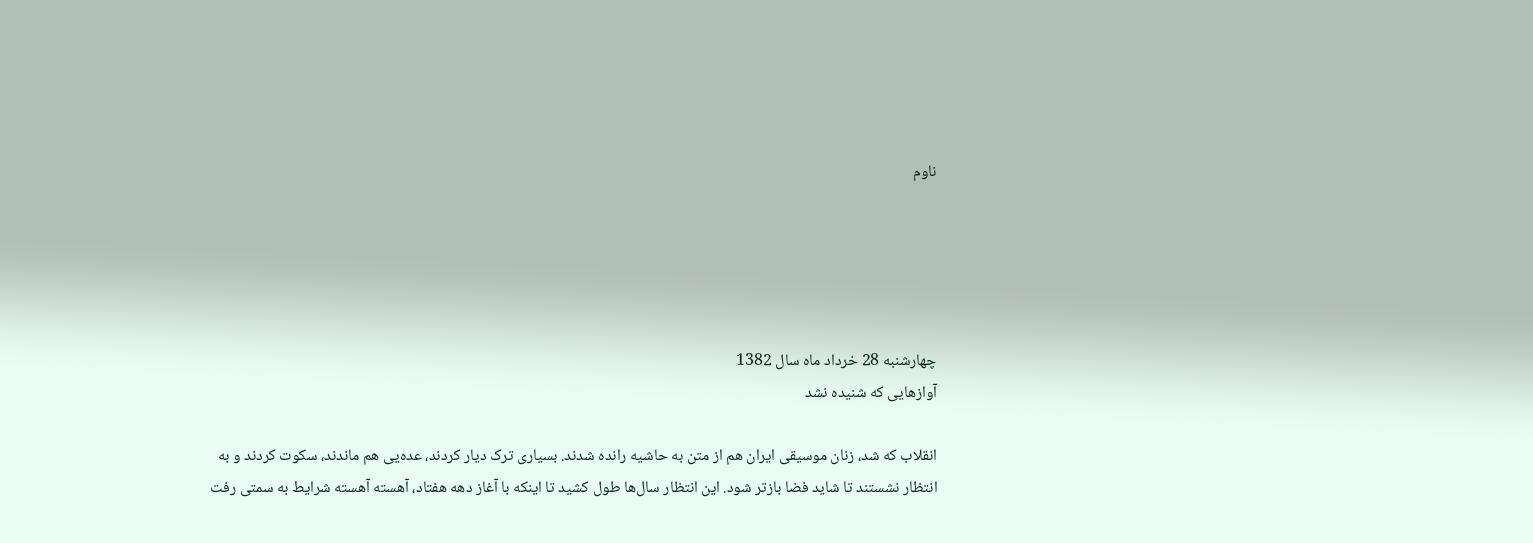ناوم





چهارشنبه 28 خرداد ماه سال 1382
آوازهایی‌ که شنیده‌ نشد

انقلاب‌ که‌ شد، زنان‌ موسیقی‌ ایران‌ هم‌ از متن‌ به‌ حاشیه‌ رانده‌ شدند. بسیاری‌ ترک‌ دیار کردند، عده‌یی‌ هم‌ ماندند، سکوت‌ کردند و به‌ انتظار نشستند تا شاید فضا بازتر شود. این‌ انتظار سال‌ها طول‌ کشید تا اینکه‌ با آغاز دهه‌ هفتاد، آهسته‌ آهسته‌ شرایط‌ به‌ سمتی‌ رفت‌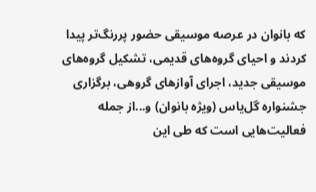که‌ بانوان‌ در عرصه‌ موسیقی‌ حضور پررنگ‌تر پیدا کردند و احیای‌ گروه‌های‌ قدیمی‌، تشکیل‌ گروه‌های‌ موسیقی‌ جدید، اجرای‌ آوازهای‌ گروهی‌، برگزاری‌ جشنواره‌ گل‌یاس‌ (ویژه‌ بانوان‌) و...از جمله‌ فعالیت‌هایی‌ است‌ که‌ طی‌ این‌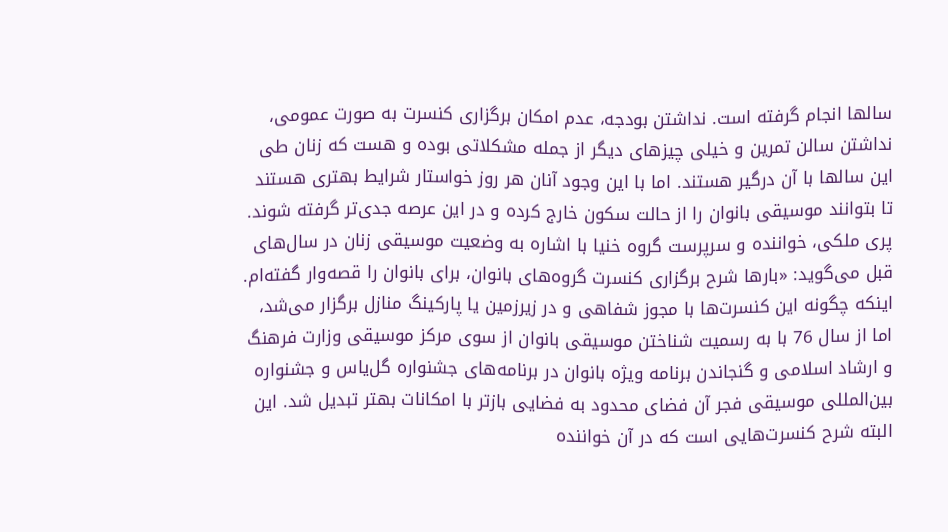سالها انجام‌ گرفته‌ است‌. نداشتن‌ بودجه‌، عدم‌ امکان‌ برگزاری‌ کنسرت‌ به‌ صورت‌ عمومی‌، نداشتن‌ سالن‌ تمرین‌ و خیلی‌ چیزهای‌ دیگر از جمله‌ مشکلاتی‌ بوده‌ و هست‌ که‌ زنان‌ طی‌ این‌ سالها با آن‌ درگیر هستند. اما با این‌ وجود آنان‌ هر روز خواستار شرایط‌ بهتری‌ هستند تا بتوانند موسیقی‌ بانوان‌ را از حالت‌ سکون‌ خارج‌ کرده‌ و در این‌ عرصه‌ جدی‌تر گرفته‌ شوند. پری‌ ملکی‌، خواننده‌ و سرپرست‌ گروه‌ خنیا با اشاره‌ به‌ وضعیت‌ موسیقی‌ زنان‌ در سال‌های‌ قبل‌ می‌گوید: «بارها شرح‌ برگزاری‌ کنسرت‌ گروه‌های‌ بانوان‌، برای‌ بانوان‌ را قصه‌وار گفته‌ام‌. اینکه‌ چگونه‌ این‌ کنسرت‌ها با مجوز شفاهی‌ و در زیرزمین‌ یا پارکینگ‌ منازل‌ برگزار می‌شد، اما از سال‌ 76 با به‌ رسمیت‌ شناختن‌ موسیقی‌ بانوان‌ از سوی‌ مرکز موسیقی‌ وزارت‌ فرهنگ‌ و ارشاد اسلامی‌ و گنجاندن‌ برنامه‌ ویژه‌ بانوان‌ در برنامه‌های‌ جشنواره‌ گل‌یاس‌ و جشنواره‌ بین‌المللی‌ موسیقی‌ فجر آن‌ فضای‌ محدود به‌ فضایی‌ بازتر با امکانات‌ بهتر تبدیل‌ شد. این‌ البته‌ شرح‌ کنسرت‌هایی‌ است‌ که‌ در آن‌ خواننده‌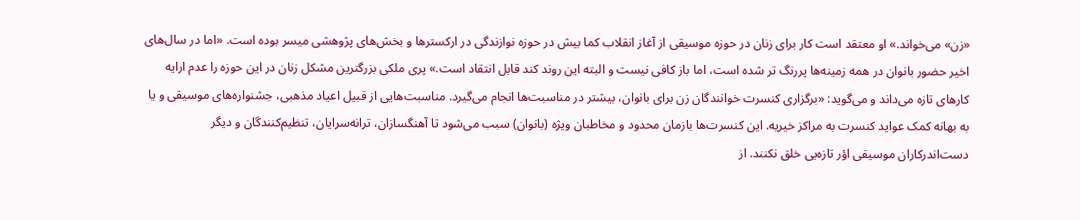«زن‌» می‌خواند.» او معتقد است‌ کار برای‌ زنان‌ در حوزه‌ موسیقی‌ از آغاز انقلاب‌ کما بیش‌ در حوزه‌ نوازندگی‌ در ارکسترها و بخش‌های‌ پژوهشی‌ میسر بوده‌ است‌. «اما در سال‌های‌ اخیر حضور بانوان‌ در همه‌ زمینه‌ها پررنگ‌ تر شده‌ است‌، اما باز کافی‌ نیست‌ و البته‌ این‌ روند کند قابل‌ انتقاد است‌.» پری‌ ملکی‌ بزرگترین‌ مشکل‌ زنان‌ در این‌ حوزه‌ را عدم‌ ارایه‌ کارهای‌ تازه‌ می‌داند و می‌گوید: «برگزاری‌ کنسرت‌ خوانندگان‌ زن‌ برای‌ بانوان‌، بیشتر در مناسبت‌ها انجام‌ می‌گیرد. مناسبت‌هایی‌ از قبیل‌ اعیاد مذهبی‌، جشنواره‌های‌ موسیقی‌ و یا به‌ بهانه‌ کمک‌ عواید کنسرت‌ به‌ مراکز خیریه‌. این‌ کنسرت‌ها بازمان‌ محدود و مخاطبان‌ ویژه‌ (بانوان‌) سبب‌ می‌شود تا آهنگسازان‌، ترانه‌سرایان‌، تنظیم‌کنندگان‌ و دیگر دست‌اندرکاران‌ موسیقی‌ اؤر تازه‌یی‌ خلق‌ نکنند. از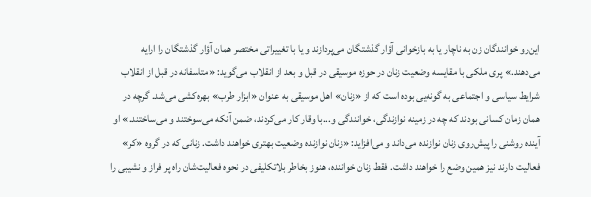این‌رو خوانندگان‌ زن‌ به‌ ناچار یا به‌ بازخوانی‌ آؤار گذشتگان‌ می‌پردازند و یا با تغییراتی‌ مختصر همان‌ آؤار گذشتگان‌ را ارایه‌ می‌دهند.» پری‌ ملکی‌ با مقایسه‌ وضعیت‌ زنان‌ در حوزه‌ موسیقی‌ در قبل‌ و بعد از انقلاب‌ می‌گوید: «متاسفانه‌ در قبل‌ از انقلاب‌ شرایط‌ سیاسی‌ و اجتماعی‌ به‌ گونه‌یی‌ بوده‌ است‌ که‌ از «زنان‌» اهل‌ موسیقی‌ به‌ عنوان‌ «ابزار طرب‌» بهره‌کشی‌ می‌شد. گرچه‌ در همان‌ زمان‌ کسانی‌ بودند که‌ چه‌ در زمینه‌ نوازندگی‌، خوانندگی‌ و...با وقار کار می‌کردند، ضمن‌ آنکه‌ می‌سوختند و می‌ساختند.» او آینده‌ روشنی‌ را پیش‌روی‌ زنان‌ نوازنده‌ می‌داند و می‌افزاید: «زنان‌ نوازنده‌ وضعیت‌ بهتری‌ خواهند داشت‌. زنانی‌ که‌ در گروه‌ «کر» فعالیت‌ دارند نیز همین‌ وضع‌ را خواهند داشت‌. فقط‌ زنان‌ خواننده‌، هنوز بخاطر بلاتکلیفی‌ در نحوه‌ فعالیت‌شان‌ راه‌ پر فراز و نشیبی‌ را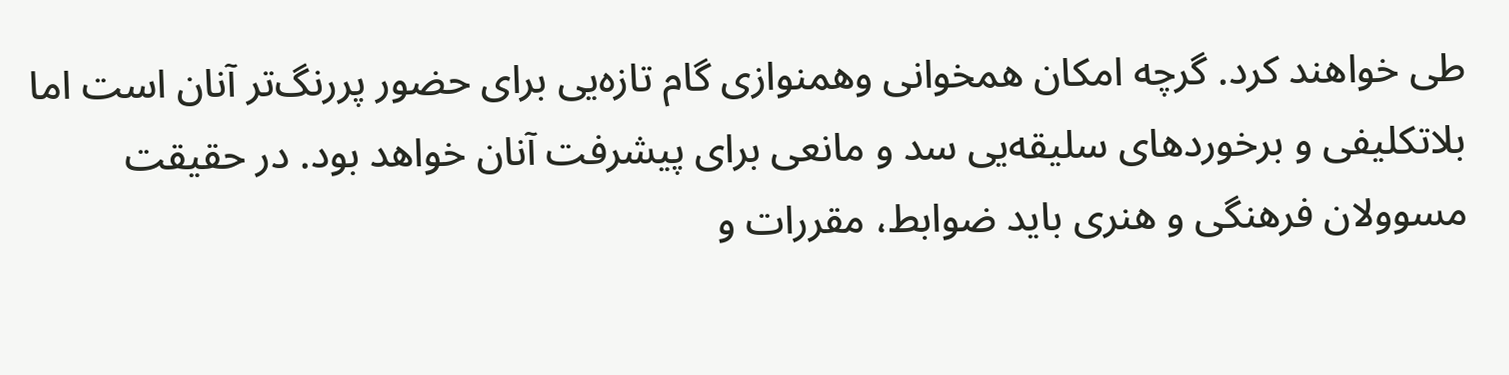طی‌ خواهند کرد. گرچه‌ امکان‌ همخوانی‌ وهمنوازی‌ گام‌ تازه‌یی‌ برای‌ حضور پررنگ‌تر آنان‌ است‌ اما بلاتکلیفی‌ و برخوردهای‌ سلیقه‌یی‌ سد و مانعی‌ برای‌ پیشرفت‌ آنان‌ خواهد بود. در حقیقت‌ مسوولان‌ فرهنگی‌ و هنری‌ باید ضوابط‌، مقررات‌ و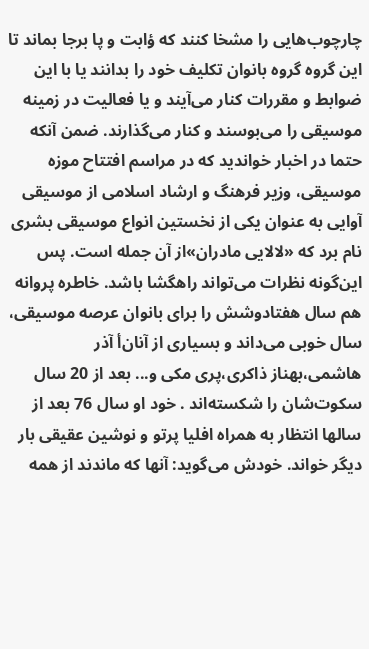چارچوب‌هایی‌ را مشخا کنند که‌ ؤابت‌ و پا برجا بماند تا این‌ گروه‌ گروه‌ بانوان‌ تکلیف‌ خود را بدانند یا با این‌ ضوابط‌ و مقررات‌ کنار می‌آیند و یا فعالیت‌ در زمینه‌ موسیقی‌ را می‌بوسند و کنار می‌گذارند. ضمن‌ آنکه‌ حتما در اخبار خواندید که‌ در مراسم‌ افتتاح‌ موزه‌ موسیقی‌، وزیر فرهنگ‌ و ارشاد اسلامی‌ از موسیقی‌ آوایی‌ به‌ عنوان‌ یکی‌ از نخستین‌ انواع‌ موسیقی‌ بشری‌ نام‌ برد که‌ «لالایی‌ مادران‌»از آن‌ جمله‌ است‌. پس‌ این‌گونه‌ نظرات‌ می‌تواند راهگشا باشد. خاطره‌ پروانه‌ هم‌ سال‌ هفتادوشش‌ را برای‌ بانوان‌ عرصه‌ موسیقی‌، سال‌ خوبی‌ می‌داند و بسیاری‌ از آنان‌أ آذر هاشمی‌،بهناز ذاکری‌،پری‌ مکی‌ و... بعد از 20 سال‌ سکوت‌شان‌ را شکسته‌اند . خود او سال‌ 76 بعد از سالها انتظار به‌ همراه‌ افلیا پرتو و نوشین‌ عقیقی‌ بار دیگر خواند. خودش‌ می‌گوید: آنها که‌ ماندند از همه‌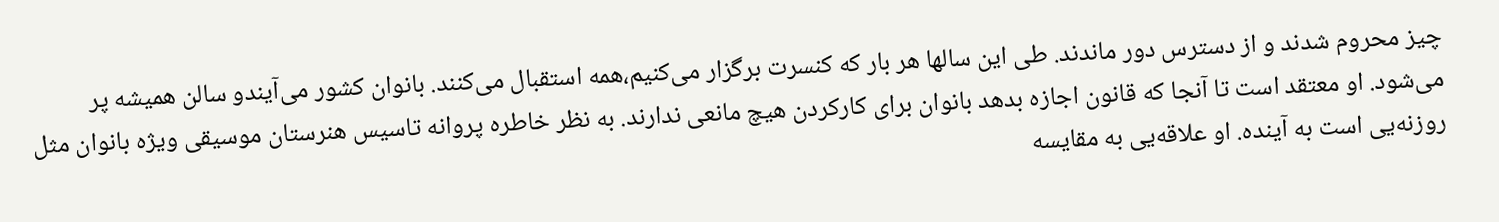چیز محروم‌ شدند و از دسترس‌ دور ماندند. طی‌ این‌ سالها هر بار که‌ کنسرت‌ برگزار می‌کنیم‌،همه‌ استقبال‌ می‌کنند. بانوان‌ کشور می‌آیندو سالن‌ همیشه‌ پر می‌شود. او معتقد است‌ تا آنجا که‌ قانون‌ اجازه‌ بدهد بانوان‌ برای‌ کارکردن‌ هیچ‌ مانعی‌ ندارند. به‌ نظر خاطره‌ پروانه‌ تاسیس‌ هنرستان‌ موسیقی‌ ویژه‌ بانوان‌ مثل‌ روزنه‌یی‌ است‌ به‌ آینده‌. او علاقه‌یی‌ به‌ مقایسه‌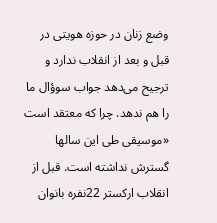وضع‌ زنان‌ در حوزه‌ هویتی‌ در قبل‌ و بعد از انقلاب‌ ندارد و ترجیح‌ می‌دهد جواب‌ سوؤال‌ ما را هم‌ ندهد. چرا که‌ معتقد است‌ «موسیقی‌ طی‌ این‌ سالها گسترش‌ نداشته‌ است‌. قبل‌ از انقلاب‌ ارکستر 22نفره‌ بانوان‌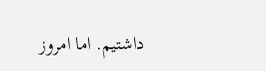داشتیم‌. اما امروز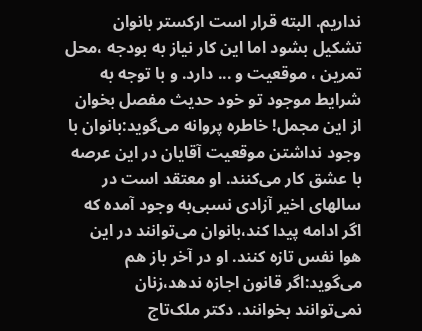نداریم‌. البته‌ قرار است‌ ارکستر بانوان‌ تشکیل‌ بشود اما این‌ کار نیاز به‌ بودجه‌ ،محل‌ تمرین‌ ، موقعیت‌ و ... دارد. و با توجه‌ به‌ شرایط‌ موجود تو خود حدیث‌ مفصل‌ بخوان‌ از این‌ مجمل‌! خاطره‌ پروانه‌ می‌گوید:بانوان‌ با وجود نداشتن‌ موقعیت‌ آقایان‌ در این‌ عرصه‌ با عشق‌ کار می‌کنند. او معتقد است‌ در سالهای‌ اخیر آزادی‌ نسبی‌به‌ وجود آمده‌ که‌ اگر ادامه‌ پیدا کند،بانوان‌ می‌توانند در این‌ هوا نفس‌ تازه‌ کنند. او در آخر باز هم‌ می‌گوید:اگر قانون‌ اجازه‌ ندهد،زنان‌ نمی‌توانند بخوانند. دکتر ملک‌تاج‌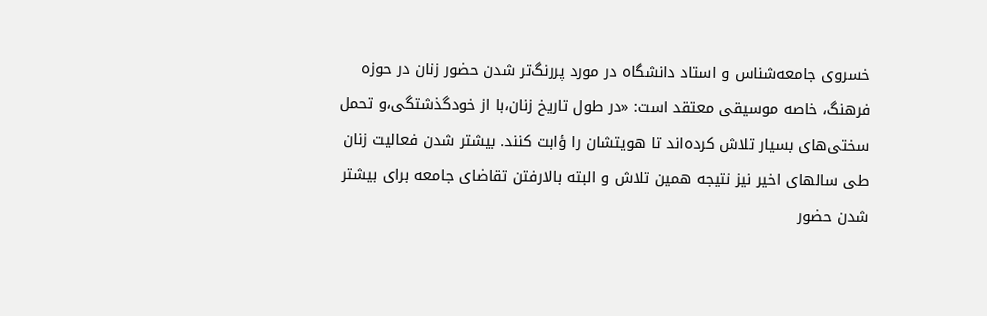خسروی‌ جامعه‌شناس‌ و استاد دانشگاه‌ در مورد پررنگ‌تر شدن‌ حضور زنان‌ در حوزه‌ فرهنگ‌، خاصه‌ موسیقی‌ معتقد است‌: «در طول‌ تاریخ‌ زنان‌،با از خودگذشتگی‌،و تحمل‌ سختی‌های‌ بسیار تلاش‌ کرده‌اند تا هویتشان‌ را ؤابت‌ کنند. بیشتر شدن‌ فعالیت‌ زنان‌ طی‌ سالهای‌ اخیر نیز نتیجه‌ همین‌ تلاش‌ و البته‌ بالارفتن‌ تقاضای‌ جامعه‌ برای‌ بیشتر شدن‌ حضور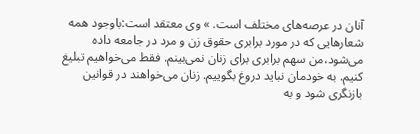آنان‌ در عرصه‌های‌ مختلف‌ است‌. » وی‌ معتقد است‌:باوجود همه‌ شعارهایی‌ که‌ در مورد برابری‌ حقوق‌ زن‌ و مرد در جامعه‌ داده‌ می‌شود،من‌ سهم‌ برابری‌ برای‌ زنان‌ نمی‌بینم‌. فقط‌ می‌خواهیم‌ تبلیغ‌ کنیم‌. به‌ خودمان‌ نباید دروغ‌ بگوییم‌. زنان‌ می‌خواهند در قوانین‌ بازنگری‌ شود و به‌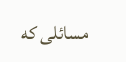مسائلی‌ که‌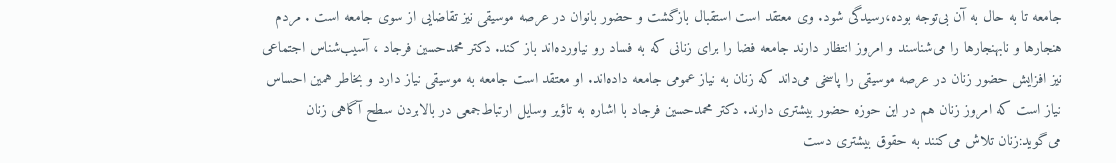جامعه‌ تا به‌ حال‌ به‌ آن‌ بی‌توجه‌ بوده‌،رسیدگی‌ شود. وی‌ معتقد است‌ استقبال‌ بازگشت‌ و حضور بانوان‌ در عرصه‌ موسیقی‌ نیز تقاضایی‌ از سوی‌ جامعه‌ است‌ . مردم‌ هنجارها و نابهنجارها را می‌شناسند و امروز انتظار دارند جامعه‌ فضا را برای‌ زنانی‌ که‌ به‌ فساد رو نیاورده‌اند باز کند. دکتر محمدحسین‌ فرجاد ، آسیب‌شناس‌ اجتماعی‌ نیز افزایش‌ حضور زنان‌ در عرصه‌ موسیقی‌ را پاسخی‌ می‌داند که‌ زنان‌ به‌ نیاز عمومی‌ جامعه‌ داده‌اند. او معتقد است‌ جامعه‌ به‌ موسیقی‌ نیاز دارد و بخاطر همین‌ احساس‌ نیاز است‌ که‌ امروز زنان‌ هم‌ در این‌ حوزه‌ حضور بیشتری‌ دارند. دکتر محمدحسین‌ فرجاد با اشاره‌ به‌ تاؤیر وسایل‌ ارتباط‌جمعی‌ در بالابردن‌ سطح‌ آگاهی‌ زنان‌ می‌گوید:زنان‌ تلاش‌ می‌کنند به‌ حقوق‌ بیشتری‌ دست‌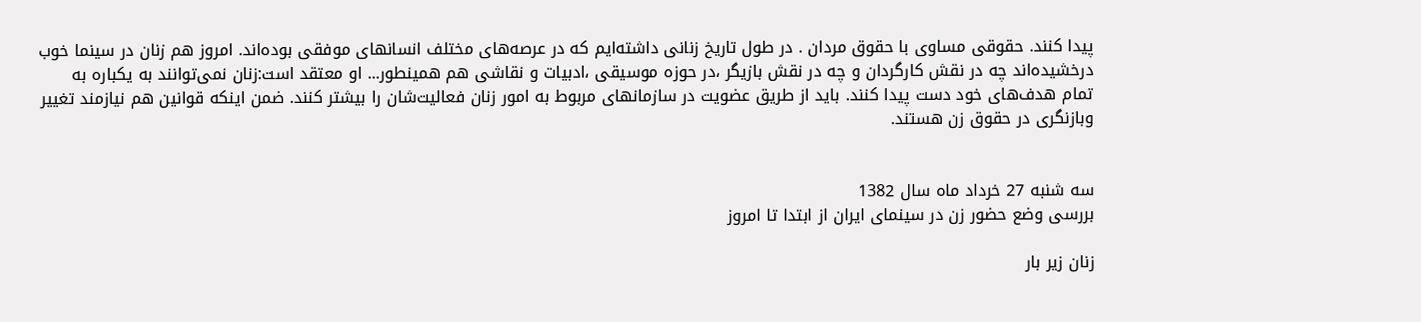پیدا کنند. حقوقی‌ مساوی‌ با حقوق‌ مردان‌ . در طول‌ تاریخ‌ زنانی‌ داشته‌ایم‌ که‌ در عرصه‌های‌ مختلف‌ انسانهای‌ موفقی‌ بوده‌اند. امروز هم‌ زنان‌ در سینما خوب‌ درخشیده‌اند چه‌ در نقش‌ کارگردان‌ و چه‌ در نقش‌ بازیگر ،در حوزه‌ موسیقی‌ ،ادبیات‌ و نقاشی‌ هم‌ همینطور... او معتقد است‌:زنان‌ نمی‌توانند به‌ یکباره‌ به‌ تمام‌ هدف‌های‌ خود دست‌ پیدا کنند. باید از طریق‌ عضویت‌ در سازمانهای‌ مربوط‌ به‌ امور زنان‌ فعالیت‌شان‌ را بیشتر کنند. ضمن‌ اینکه‌ قوانین‌ هم‌ نیازمند تغییر وبازنگری‌ در حقوق‌ زن‌ هستند.


سه شنبه 27 خرداد ماه سال 1382
بررسی‌ وضع‌ حضور زن‌ در سینمای‌ ایران‌ از ابتدا تا امروز

زنان‌ زیر بار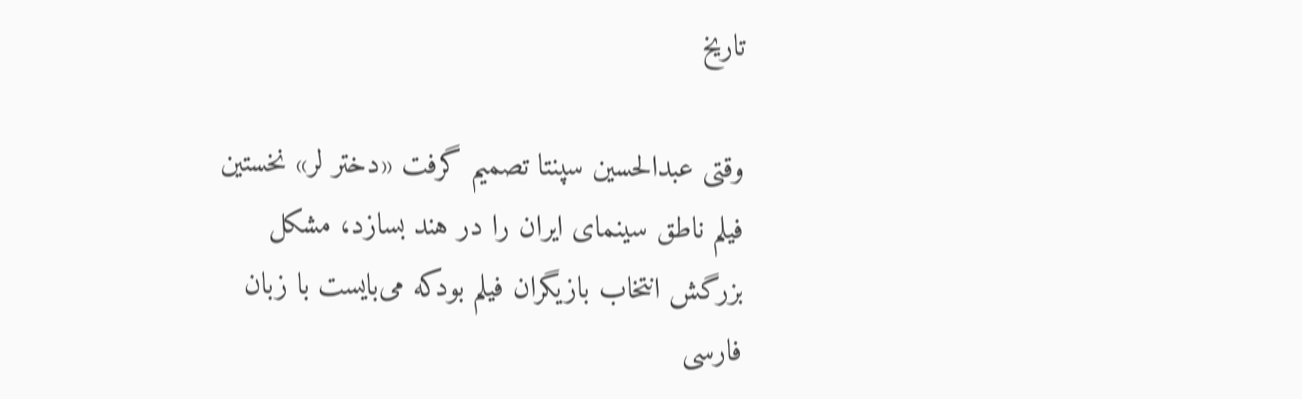تاریخ‌

وقتی‌ عبدالحسین‌ سپنتا تصمیم‌ گرفت‌ «دختر لر» نخستین‌ فیلم‌ ناطق‌ سینمای‌ ایران‌ را در هند بسازد، مشکل‌ بزرگش‌ انتخاب‌ بازیگران‌ فیلم‌ بودکه‌ می‌بایست‌ با زبان‌ فارسی‌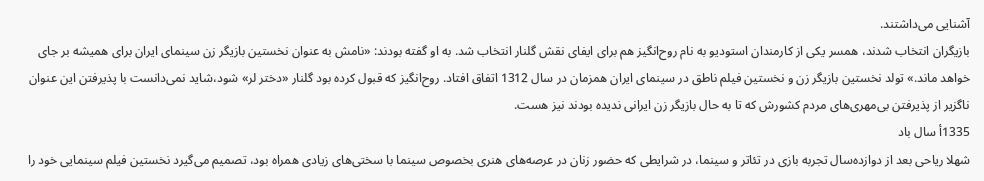آشنایی‌ می‌داشتند.
بازیگران‌ انتخاب‌ شدند، همسر یکی‌ از کارمندان‌ استودیو به‌ نام‌ روح‌انگیز هم‌ برای‌ ایفای‌ نقش‌ گلنار انتخاب‌ شد. به‌ او گفته‌ بودند: «نامش‌ به‌ عنوان‌ نخستین‌ بازیگر زن‌ سینمای‌ ایران‌ برای‌ همیشه‌ بر جای‌ خواهد ماند.» تولد نخستین‌ بازیگر زن‌ و نخستین‌ فیلم‌ ناطق‌ در سینمای‌ ایران‌ همزمان‌ در سال‌ 1312 اتفاق‌ افتاد. روح‌انگیز که‌ قبول‌ کرده‌ بود گلنار «دختر لر» شود،شاید نمی‌دانست‌ با پذیرفتن‌ این‌ عنوان‌ ناگزیر از پذیرفتن‌ بی‌مهری‌های‌ مردم‌ کشورش‌ که‌ تا به‌ حال‌ بازیگر زن‌ ایرانی‌ ندیده‌ بودند نیز هست‌.
1335أ سال‌ باد
شهلا ریاحی‌ بعد از دوازده‌سال‌ تجربه‌ بازی‌ در تئاتر و سینما، در شرایطی‌ که‌ حضور زنان‌ در عرصه‌های‌ هنری‌ بخصوص‌ سینما با سختی‌های‌ زیادی‌ همراه‌ بود، تصمیم‌ می‌گیرد نخستین‌ فیلم‌ سینمایی‌ خود را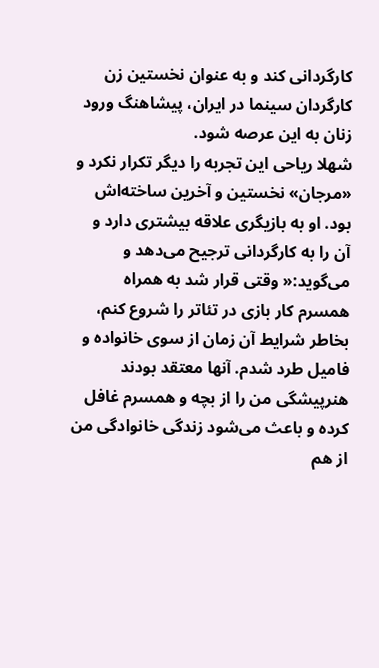کارگردانی‌ کند و به‌ عنوان‌ نخستین‌ زن‌ کارگردان‌ سینما در ایران‌، پیشاهنگ‌ ورود زنان‌ به‌ این‌ عرصه‌ شود.
شهلا ریاحی‌ این‌ تجربه‌ را دیگر تکرار نکرد و «مرجان‌» نخستین‌ و آخرین‌ ساخته‌اش‌ بود. او به‌ بازیگری‌ علاقه‌ بیشتری‌ دارد و آن‌ را به‌ کارگردانی‌ ترجیح‌ می‌دهد و می‌گوید:« وقتی‌ قرار شد به‌ همراه‌ همسرم‌ کار بازی‌ در تئاتر را شروع‌ کنم‌، بخاطر شرایط‌ آن‌ زمان‌ از سوی‌ خانواده‌ و فامیل‌ طرد شدم‌. آنها معتقد بودند هنرپیشگی‌ من‌ را از بچه‌ و همسرم‌ غافل‌ کرده‌ و باعث‌ می‌شود زندگی‌ خانوادگی‌ من‌ از هم‌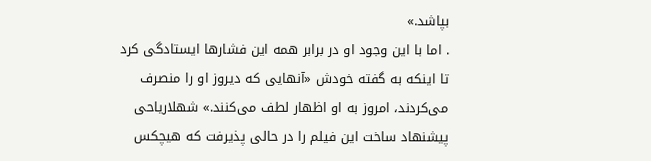بپاشد.»
. اما با این‌ وجود او در برابر همه‌ این‌ فشارها ایستادگی‌ کرد تا اینکه‌ به‌ گفته‌ خودش‌ «آنهایی‌ که‌ دیروز او را منصرف‌ می‌کردند، امروز به‌ او اظهار لطف‌ می‌کنند.» شهلاریاحی‌ پیشنهاد ساخت‌ این‌ فیلم‌ را در حالی‌ پذیرفت‌ که‌ هیچکس‌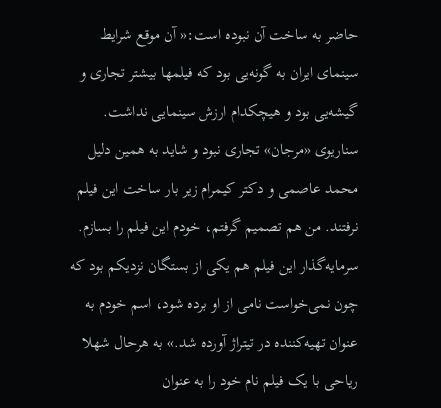حاضر به‌ ساخت‌ آن‌ نبوده‌ است‌:« آن‌ موقع‌ شرایط‌ سینمای‌ ایران‌ به‌ گونه‌یی‌ بود که‌ فیلمها بیشتر تجاری‌ و گیشه‌یی‌ بود و هیچکدام‌ ارزش‌ سینمایی‌ نداشت‌. سناریوی‌ «مرجان‌» تجاری‌ نبود و شاید به‌ همین‌ دلیل‌ محمد عاصمی‌ و دکتر کیمرام‌ زیر بار ساخت‌ این‌ فیلم‌ نرفتند. من‌ هم‌ تصمیم‌ گرفتم‌، خودم‌ این‌ فیلم‌ را بسازم‌. سرمایه‌گذار این‌ فیلم‌ هم‌ یکی‌ از بستگان‌ نزدیکم‌ بود که‌ چون‌ نمی‌خواست‌ نامی‌ از او برده‌ شود، اسم‌ خودم‌ به‌ عنوان‌ تهیه‌کننده‌ در تیتراژ آورده‌ شد.» به‌ هرحال‌ شهلا ریاحی‌ با یک‌ فیلم‌ نام‌ خود را به‌ عنوان‌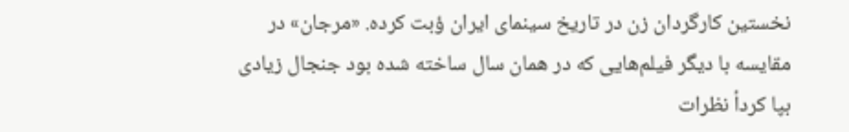نخستین‌ کارگردان‌ زن‌ در تاریخ‌ سینمای‌ ایران‌ ؤبت‌ کرده‌. «مرجان‌» در مقایسه‌ با دیگر فیلم‌هایی‌ که‌ در همان‌ سال‌ ساخته‌ شده‌ بود جنجال‌ زیادی‌ بپا کردأ نظرات‌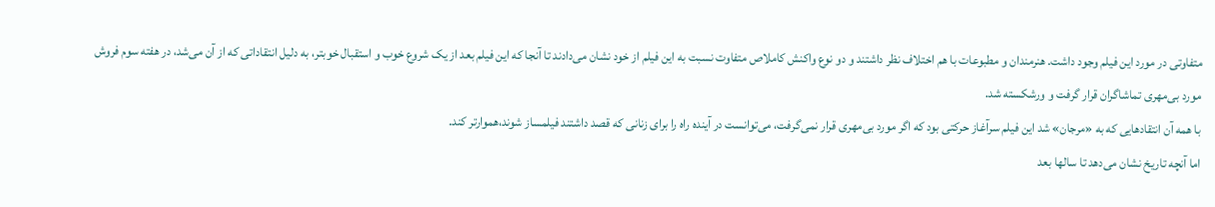متفاوتی‌ در مورد این‌ فیلم‌ وجود داشت‌. هنرمندان‌ و مطبوعات‌ با هم‌ اختلاف‌ نظر داشتند و دو نوع‌ واکنش‌ کاملاص متفاوت‌ نسبت‌ به‌ این‌ فیلم‌ از خود نشان‌ می‌دادند تا آنجا که‌ این‌ فیلم‌ بعد از یک‌ شروع‌ خوب‌ و استقبال‌ خوبتر، به‌ دلیل‌ انتقاداتی‌ که‌ از آن‌ می‌شد، در هفته‌ سوم‌ فروش‌ مورد بی‌مهری‌ تماشاگران‌ قرار گرفت‌ و ورشکسته‌ شد.
با همه‌ آن‌ انتقادهایی‌ که‌ به‌ «مرجان‌» شد این‌ فیلم‌ سرآغاز حرکتی‌ بود که‌ اگر مورد بی‌مهری‌ قرار نمی‌گرفت‌، می‌توانست‌ در آینده‌ راه‌ را برای‌ زنانی‌ که‌ قصد داشتند فیلمساز شوند،هموارتر کند.
اما آنچه‌ تاریخ‌ نشان‌ می‌دهد تا سالها بعد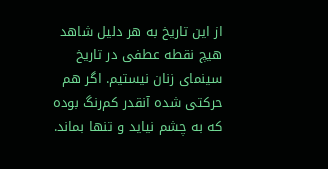از این‌ تاریخ‌ به‌ هر دلیل‌ شاهد هیچ‌ نقطه‌ عطفی‌ در تاریخ‌ سینمای‌ زنان‌ نیستیم‌. اگر هم‌ حرکتی‌ شده‌ آنقدر کم‌رنگ‌ بوده‌ که‌ به‌ چشم‌ نیاید و تنها بماند.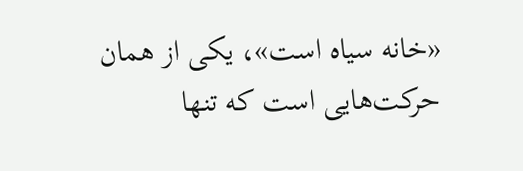«خانه‌ سیاه‌ است‌»، یکی‌ از همان‌ حرکت‌هایی‌ است‌ که‌ تنها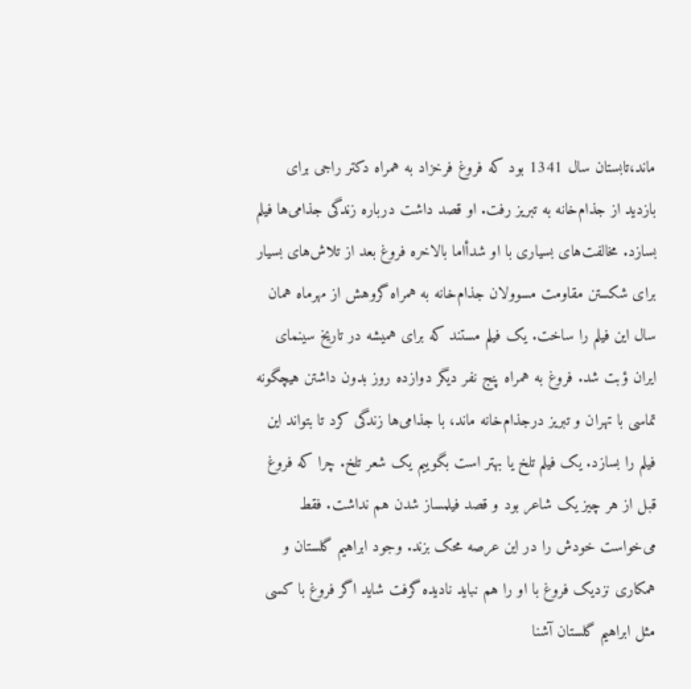ماند،تابستان‌ سال‌ 1341 بود که‌ فروغ‌ فرخزاد به‌ همراه‌ دکتر راجی‌ برای‌ بازدید از جذام‌خانه‌ به‌ تبریز رفت‌. او قصد داشت‌ درباره‌ زندگی‌ جذامی‌ها فیلم‌ بسازد. مخالفت‌های‌ بسیاری‌ با او شدأاما بالاخره‌ فروغ‌ بعد از تلاش‌های‌ بسیار برای‌ شکستن‌ مقاومت‌ مسوولان‌ جذام‌خانه‌ به‌ همراه‌ گروهش‌ از مهرماه‌ همان‌ سال‌ این‌ فیلم‌ را ساخت‌. یک‌ فیلم‌ مستند که‌ برای‌ همیشه‌ در تاریخ‌ سینمای‌ ایران‌ ؤبت‌ شد. فروغ‌ به‌ همراه‌ پنج‌ نفر دیگر دوازده‌ روز بدون‌ داشتن‌ هیچگونه‌ تماسی‌ با تهران‌ و تبریز درجذام‌خانه‌ ماند، با جذامی‌ها زندگی‌ کرد تا بتواند این‌ فیلم‌ را بسازد. یک‌ فیلم‌ تلخ‌ یا بهتر است‌ بگوییم‌ یک‌ شعر تلخ‌. چرا که‌ فروغ‌ قبل‌ از هر چیز یک‌ شاعر بود و قصد فیلمساز شدن‌ هم‌ نداشت‌. فقط‌ می‌خواست‌ خودش‌ را در این‌ عرصه‌ محک‌ بزند. وجود ابراهیم‌ گلستان‌ و همکاری‌ نزدیک‌ فروغ‌ با او را هم‌ نباید نادیده‌ گرفت‌ شاید اگر فروغ‌ با کسی‌ مثل‌ ابراهیم‌ گلستان‌ آشنا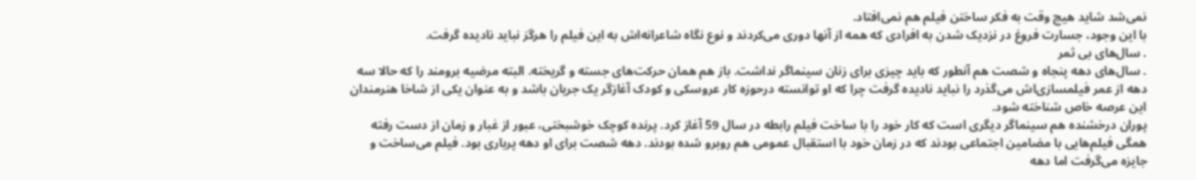نمی‌شد شاید هیچ‌ وقت‌ به‌ فکر ساختن‌ فیلم‌ هم‌ نمی‌افتاد.
با این‌ وجود، جسارت‌ فروغ‌ در نزدیک‌ شدن‌ به‌ افرادی‌ که‌ همه‌ از آنها دوری‌ می‌کردند و نوع‌ نگاه‌ شاعرانه‌اش‌ به‌ این‌ فیلم‌ را هرگز نباید نادیده‌ گرفت‌.
. سال‌های‌ بی ثمر
. سال‌های‌ دهه‌ پنجاه‌ و شصت‌ هم‌ آنطور که‌ باید چیزی‌ برای‌ زنان‌ سینماگر نداشت‌. باز هم‌ همان‌ حرکت‌های‌ جسته‌ و گریخته‌. البته‌ مرضیه‌ برومند را که‌ حالا سه‌ دهه‌ از عمر فیلمسازی‌اش‌ می‌گذرد را نباید نادیده‌ گرفت‌ چرا که‌ او توانسته‌ درحوزه‌ کار عروسکی‌ و کودک‌ آغازگر یک‌ جریان‌ باشد و به‌ عنوان‌ یکی‌ از شاخا هنرمندان‌ این‌ عرصه‌ خاص‌ شناخته‌ شود.
پوران‌ درخشنده‌ هم‌ سینماگر دیگری‌ است‌ که‌ کار خود را با ساخت‌ فیلم‌ رابطه‌ در سال‌ 59 آغاز کرد. پرنده‌ کوچک‌ خوشبختی‌، عبور از غبار و زمان‌ از دست‌ رفته‌ همگی‌ فیلم‌هایی‌ با مضامین‌ اجتماعی‌ بودند که‌ در زمان‌ خود با استقبال‌ عمومی‌ هم‌ روبرو شده‌ بودند. دهه‌ شصت‌ برای‌ او دهه‌ پرباری‌ بود. فیلم‌ می‌ساخت‌ و جایزه‌ می‌گرفت‌ اما دهه‌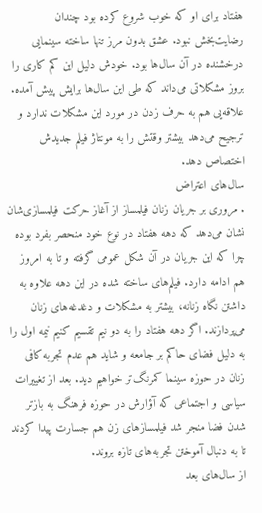هفتاد برای‌ او که‌ خوب‌ شروع‌ کرده‌ بود چندان‌ رضایت‌بخش‌ نبود. عشق‌ بدون‌ مرز تنها ساخته‌ سینمایی‌ درخشنده‌ در آن‌ سال‌ها بود. خودش‌ دلیل‌ این‌ کم‌ کاری‌ را بروز مشکلاتی‌ می‌داند که‌ طی‌ این‌ سال‌ها برایش‌ پیش‌ آمده‌. علاقه‌یی‌ هم‌ به‌ حرف‌ زدن‌ در مورد این‌ مشکلات‌ ندارد و ترجیح‌ می‌دهد بیشتر وقتش‌ را به‌ مونتاژ فیلم‌ جدیدش‌ اختصاص‌ دهد.
سال‌های‌ اعتراض‌
. مروری‌ بر جریان‌ زنان‌ فیلمساز از آغاز حرکت‌ فیلمسازی‌شان‌ نشان‌ می‌دهد که‌ دهه‌ هفتاد در نوع‌ خود منحصر بفرد بوده‌ چرا که‌ این‌ جریان‌ در آن‌ شکل‌ عمومی‌ گرفته‌ و تا به‌ امروز هم‌ ادامه‌ دارد. فیلم‌های‌ ساخته‌ شده‌ در این‌ دهه‌ علاوه‌ به‌ داشتن‌ نگاه‌ زنانه‌، بیشتر به‌ مشکلات‌ و دغدغه‌های‌ زنان‌ می‌پردازند. اگر دهه‌ هفتاد را به‌ دو نیم‌ تقسیم‌ کنیم‌ نیمه‌ اول‌ را به‌ دلیل‌ فضای‌ حاکم‌ بر جامعه‌ و شاید هم‌ عدم‌ تجربه‌ کافی‌ زنان‌ در حوزه‌ سینما کمرنگ‌تر خواهیم‌ دید. بعد از تغییرات‌ سیاسی‌ و اجتماعی‌ که‌ آؤارش‌ در حوزه‌ فرهنگ‌ به‌ بازتر شدن‌ فضا منجر شد فیلمسازهای‌ زن‌ هم‌ جسارت‌ پیدا کردند تا به‌ دنبال‌ آموختن‌ تجربه‌های‌ تازه‌ بروند.
از سال‌های‌ بعد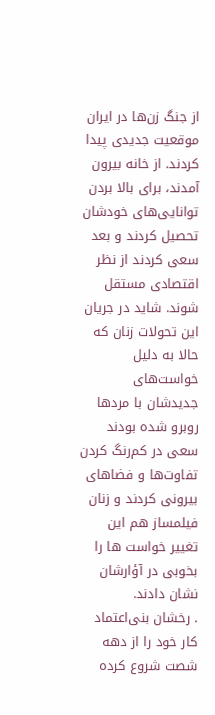از جنگ‌ زن‌ها در ایران‌ موقعیت‌ جدیدی‌ پیدا کردند. از خانه‌ بیرون‌ آمدند، برای‌ بالا بردن‌ توانایی‌های‌ خودشان‌ تحصیل‌ کردند و بعد سعی‌ کردند از نظر اقتصادی‌ مستقل‌ شوند. شاید در جریان‌ این‌ تحولات‌ زنان‌ که‌ حالا به‌ دلیل‌ خواست‌های‌ جدیدشان‌ با مردها روبرو شده‌ بودند سعی‌ در کم‌رنگ‌ کردن‌ تفاوت‌ها و فضاهای‌ بیرونی‌ کردند و زنان‌ فیلمساز هم‌ این‌ تغییر خواست‌ ها را بخوبی‌ در آؤارشان‌ نشان‌ دادند.
. رخشان‌ بنی‌اعتماد کار خود را از دهه‌ شصت‌ شروع‌ کرده‌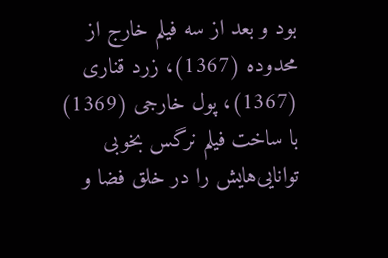بود و بعد از سه‌ فیلم‌ خارج‌ از محدوده‌ (1367)، زرد قناری‌ (1367)، پول‌ خارجی‌ (1369) با ساخت‌ فیلم‌ نرگس‌ بخوبی‌ توانایی‌هایش‌ را در خلق‌ فضا و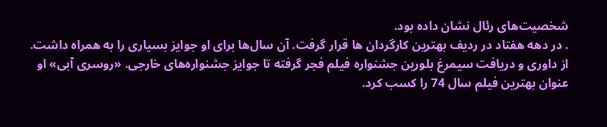شخصیت‌های‌ رئال‌ نشان‌ داده‌ بود.
. در دهه‌ هفتاد در ردیف‌ بهترین‌ کارگردان‌ ها قرار گرفت‌. آن‌ سال‌ها برای‌ او جوایز بسیاری‌ را به‌ همراه‌ داشت‌. از داوری‌ و دریافت‌ سیمرغ‌ بلورین‌ جشنواره‌ فیلم‌ فجر گرفته‌ تا جوایز جشنواره‌های‌ خارجی‌. «روسری‌ آبی‌» او عنوان‌ بهترین‌ فیلم‌ سال‌ 74 را کسب‌ کرد.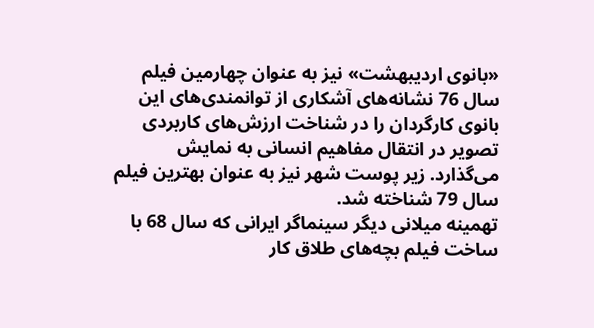«بانوی‌ اردیبهشت‌» نیز به‌ عنوان‌ چهارمین‌ فیلم‌ سال‌ 76 نشانه‌های‌ آشکاری‌ از توانمندی‌های‌ این‌ بانوی‌ کارگردان‌ را در شناخت‌ ارزش‌های‌ کاربردی‌ تصویر در انتقال‌ مفاهیم‌ انسانی‌ به‌ نمایش‌ می‌گذارد. زیر پوست‌ شهر نیز به‌ عنوان‌ بهترین‌ فیلم‌ سال‌ 79 شناخته‌ شد.
تهمینه‌ میلانی‌ دیگر سینماگر ایرانی‌ که‌ سال‌ 68 با ساخت‌ فیلم‌ بچه‌های‌ طلاق‌ کار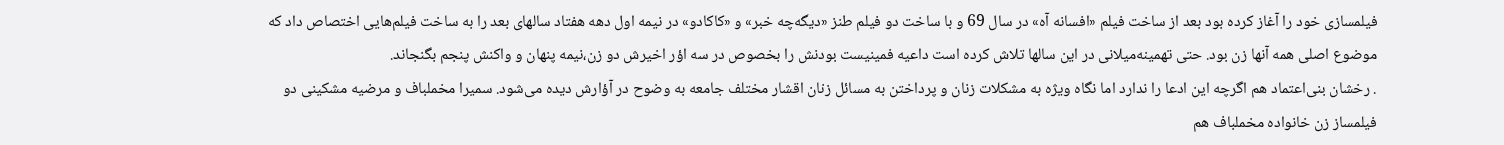فیلمسازی‌ خود را آغاز کرده‌ بود بعد از ساخت‌ فیلم‌ «افسانه‌ آه‌» در سال‌ 69 و با ساخت‌ دو فیلم‌ طنز «دیگه‌چه‌ خبر» و «کاکادو» در نیمه‌ اول‌ دهه‌ هفتاد سالهای‌ بعد را به‌ ساخت‌ فیلم‌هایی‌ اختصاص‌ داد که‌ موضوع‌ اصلی‌ همه‌ آنها زن‌ بود. حتی‌ تهمینه‌میلانی‌ در این‌ سالها تلاش‌ کرده‌ است‌ داعیه‌ فمینیست‌ بودنش‌ را بخصوص‌ در سه‌ اؤر اخیرش‌ دو زن‌،نیمه‌ پنهان‌ و واکنش‌ پنجم‌ بگنجاند.
. رخشان‌ بنی‌اعتماد هم‌ اگرچه‌ این‌ ادعا را ندارد اما نگاه‌ ویژه‌ به‌ مشکلات‌ زنان‌ و پرداختن‌ به‌ مسائل‌ زنان‌ اقشار مختلف‌ جامعه‌ به‌ وضوح‌ در آؤارش‌ دیده‌ می‌شود. سمیرا مخملباف‌ و مرضیه‌ مشکینی‌ دو فیلمساز زن‌ خانواده‌ مخملباف‌ هم‌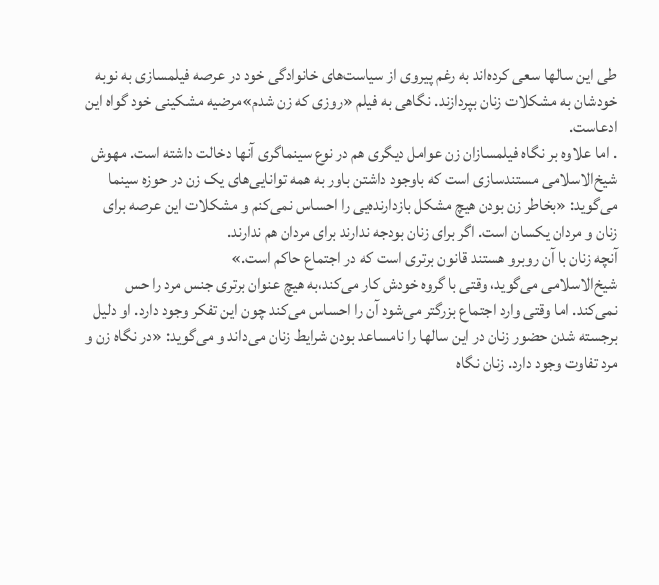طی‌ این‌ سالها سعی‌ کرده‌اند به‌ رغم‌ پیروی‌ از سیاست‌های‌ خانوادگی‌ خود در عرصه‌ فیلمسازی‌ به‌ نوبه‌ خودشان‌ به‌ مشکلات‌ زنان‌ بپردازند. نگاهی‌ به‌ فیلم‌ «روزی‌ که‌ زن‌ شدم‌»مرضیه‌ مشکینی‌ خود گواه‌ این‌ ادعاست‌.
. اما علاوه‌ بر نگاه‌ فیلمسازان‌ زن‌ عوامل‌ دیگری‌ هم‌ در نوع‌ سینماگری‌ آنها دخالت‌ داشته‌ است‌. مهوش‌ شیخ‌الاسلامی‌ مستندسازی‌ است‌ که‌ باوجود داشتن‌ باور به‌ همه‌ توانایی‌های‌ یک‌ زن‌ در حوزه‌ سینما می‌گوید: «بخاطر زن‌ بودن‌ هیچ‌ مشکل‌ بازدارنده‌یی‌ را احساس‌ نمی‌کنم‌ و مشکلات‌ این‌ عرصه‌ برای‌ زنان‌ و مردان‌ یکسان‌ است‌. اگر برای‌ زنان‌ بودجه‌ ندارند برای‌ مردان‌ هم‌ ندارند.
آنچه‌ زنان‌ با آن‌ روبرو هستند قانون‌ برتری‌ است‌ که‌ در اجتماع‌ حاکم‌ است‌.»
شیخ‌الاسلامی‌ می‌گوید، وقتی‌ با گروه‌ خودش‌ کار می‌کند،به‌ هیچ‌ عنوان‌ برتری‌ جنس‌ مرد را حس‌ نمی‌کند. اما وقتی‌ وارد اجتماع‌ بزرگتر می‌شود آن‌ را احساس‌ می‌کند چون‌ این‌ تفکر وجود دارد. او دلیل‌ برجسته‌ شدن‌ حضور زنان‌ در این‌ سالها را نامساعد بودن‌ شرایط‌ زنان‌ می‌داند و می‌گوید: «در نگاه‌ زن‌ و مرد تفاوت‌ وجود دارد. زنان‌ نگاه‌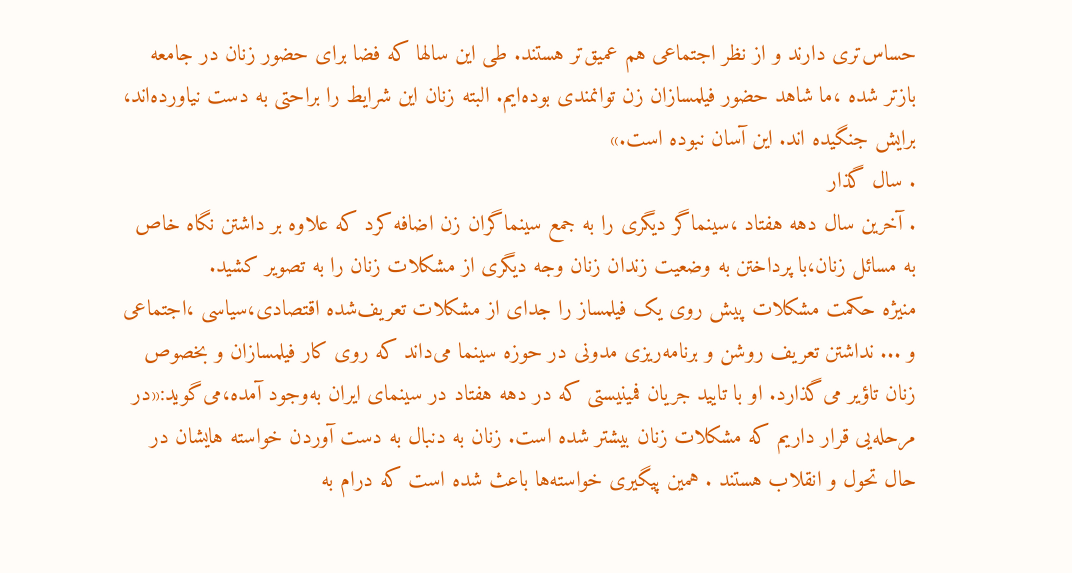حساس‌تری‌ دارند و از نظر اجتماعی‌ هم‌ عمیق‌تر هستند. طی‌ این‌ سالها که‌ فضا برای‌ حضور زنان‌ در جامعه‌ بازتر شده‌ ،ما شاهد حضور فیلمسازان‌ زن‌ توانمندی‌ بوده‌ایم‌. البته‌ زنان‌ این‌ شرایط‌ را براحتی‌ به‌ دست‌ نیاورده‌اند، برایش‌ جنگیده‌ اند. این‌ آسان‌ نبوده‌ است‌.»
. سال‌ گذار
. آخرین‌ سال‌ دهه‌ هفتاد ،سینماگر دیگری‌ را به‌ جمع‌ سینماگران‌ زن‌ اضافه‌ کرد که‌ علاوه‌ بر داشتن‌ نگاه‌ خاص‌ به‌ مسائل‌ زنان‌،با پرداختن‌ به‌ وضعیت‌ زندان‌ زنان‌ وجه‌ دیگری‌ از مشکلات‌ زنان‌ را به‌ تصویر کشید.
منیژه‌ حکمت‌ مشکلات‌ پیش‌ روی‌ یک‌ فیلمساز را جدای‌ از مشکلات‌ تعریف‌شده‌ اقتصادی‌،سیاسی‌ ،اجتماعی‌ و ... نداشتن‌ تعریف‌ روشن‌ و برنامه‌ریزی‌ مدونی‌ در حوزه‌ سینما می‌داند که‌ روی‌ کار فیلمسازان‌ و بخصوص‌ زنان‌ تاؤیر می‌گذارد. او با تایید جریان‌ فمینیستی‌ که‌ در دهه‌ هفتاد در سینمای‌ ایران‌ به‌وجود آمده‌،می‌گوید:«در مرحله‌یی‌ قرار داریم‌ که‌ مشکلات‌ زنان‌ بیشتر شده‌ است‌. زنان‌ به‌ دنبال‌ به‌ دست‌ آوردن‌ خواسته‌ هایشان‌ در حال‌ تحول‌ و انقلاب‌ هستند . همین‌ پیگیری‌ خواسته‌ها باعث‌ شده‌ است‌ که‌ درام‌ به‌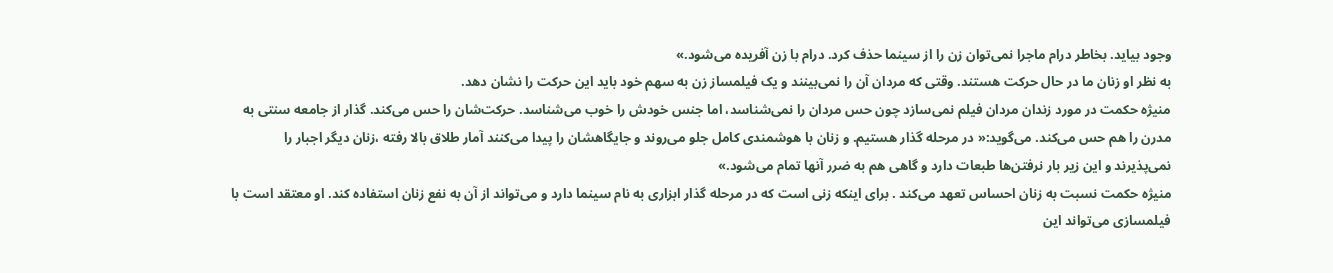وجود بیاید. بخاطر درام‌ ماجرا نمی‌توان‌ زن‌ را از سینما حذف‌ کرد. درام‌ با زن‌ آفریده‌ می‌شود.»
به‌ نظر او زنان‌ ما در حال‌ حرکت‌ هستند. وقتی‌ که‌ مردان‌ آن‌ را نمی‌بینند و یک‌ فیلمساز زن‌ به‌ سهم‌ خود باید این‌ حرکت‌ را نشان‌ دهد.
منیژه‌ حکمت‌ در مورد زندان‌ مردان‌ فیلم‌ نمی‌سازد چون‌ حس‌ مردان‌ را نمی‌شناسد، اما جنس‌ خودش‌ را خوب‌ می‌شناسد. حرکت‌شان‌ را حس‌ می‌کند. گذار از جامعه‌ سنتی‌ به‌ مدرن‌ را هم‌ حس‌ می‌کند. می‌گوید:« در مرحله‌ گذار هستیم‌. و زنان‌ با هوشمندی‌ کامل‌ جلو می‌روند و جایگاهشان‌ را پیدا می‌کنند آمار طلاق‌ بالا رفته‌ ،زنان‌ دیگر اجبار را نمی‌پذیرند و این‌ زیر بار نرفتن‌ها طبعات‌ دارد و گاهی‌ هم‌ به‌ ضرر آنها تمام‌ می‌شود.»
منیژه‌ حکمت‌ نسبت‌ به‌ زنان‌ احساس‌ تعهد می‌کند . برای‌ اینکه‌ زنی‌ است‌ که‌ در مرحله‌ گذار ابزاری‌ به‌ نام‌ سینما دارد و می‌تواند از آن‌ به‌ نفع‌ زنان‌ استفاده‌ کند. او معتقد است‌ با فیلمسازی‌ می‌تواند این‌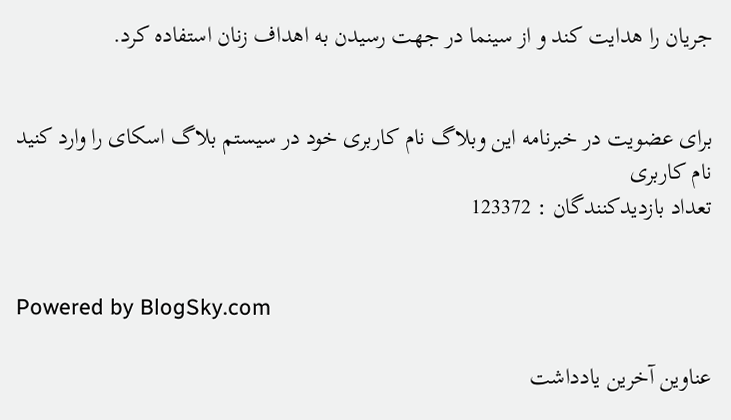جریان‌ را هدایت‌ کند و از سینما در جهت‌ رسیدن‌ به‌ اهداف‌ زنان‌ استفاده‌ کرد.


برای عضویت در خبرنامه این وبلاگ نام کاربری خود در سیستم بلاگ اسکای را وارد کنید
نام کاربری
تعداد بازدیدکنندگان : 123372


Powered by BlogSky.com

عناوین آخرین یادداشت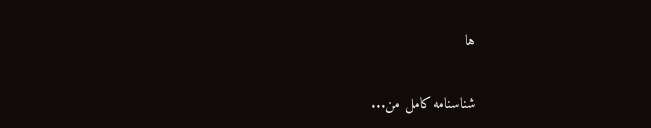ها

شناسنامه کامل من...